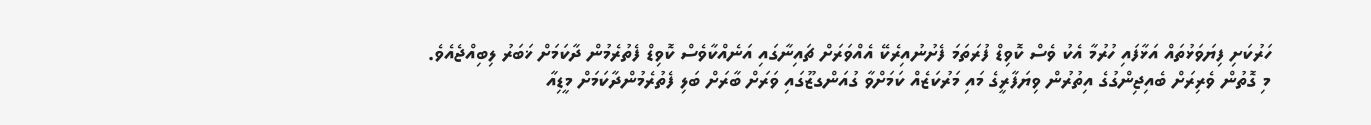ހަރުކަށި ފިޔަވަޅުތައް އަޅާފައި ހުރުމާ އެކު ވެސް ކޮވިޑް ފުރަތަމަ ފެށުނުއިރެކޭ އެއްވަރަށް ޗައިނާގައި އަނެއްކާވެސް ކޮވިޑް ފެތުރެމުން ދާކަމަށް ޚަބަރު ލިބިއްޖެއެވެ. މި ގޮތުން ވެރިރަށް ބެއިޖިންގުގެ އިތުރުން ވިޔަފާރީގެ މައި މަރުކަޒެއް ކަމަށްވާ ގުއަންގޒޫގައި ވަރަށް ބާރަށް ބަލި ފެތުރެމުންދާކަމަށް މީޑިއާ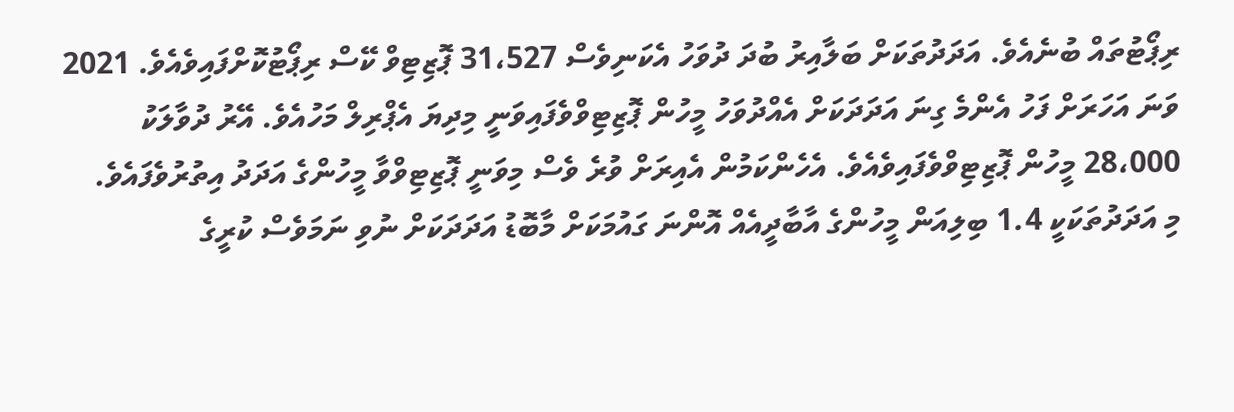ރިޕޯޓުތައް ބުނެއެވެ. އަދަދުތަކަށް ބަލާއިރު ބުދަ ދުވަހު އެކަނިވެސް 31،527 ޕޮޒިޓިވް ކޭސް ރިޕޯޓުކޮށްފައިވެއެވެ. 2021 ވަނަ އަހަރަށް ފަހު އެންމެ ގިނަ އަދަދަކަށް އެއްދުވަހު މީހުން ޕޮޒިޓިވްވެފައިވަނީ މިދިޔަ އެޕްރިލް މަހުއެވެ. އޭރު ދުވާލަކު 28،000 މީހުން ޕޮޒިޓިވްވެފައިވެއެވެ. އެހެންކަމުން އެއިރަށް ވުރެ ވެސް މިވަނީ ޕޮޒިޓިވްވާ މީހުންގެ އަދަދު އިތުރުވެފައެވެ.
މި އަދަދުތަކަކީ 1.4 ބިލިއަން މީހުންގެ އާބާދީއެއް އޮންނަ ގައުމަކަށް މާބޮޑު އަދަދަކަށް ނުވި ނަމަވެސް ކުރީގެ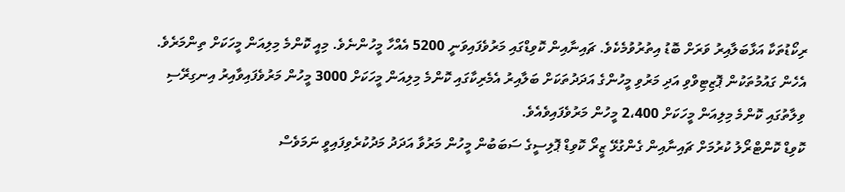ރިކޯޑުތަކާ އަޅާބަލާއިރު ވަރަށް ބޮޑު އިތުރުވުމެކެވެ. ޗައިނާއިން ކޮވިޑްގައި މަރުވެފައިވަނީ 5200 އެއްހާ މީހުންނެވެ. މިއީ ކޮންމެ މިލިއަން މީހަކަށް ތިންމަރެވެ.
އެހެން ގައުމުތަކުން ޕޮޒިޓިވްވި އަދި މަރުވި މީހުންގެ އަދަދުތަކަށް ބަލާއިރު އެމެރިކާގައި ކޮންމެ މިލިއަން މީހަކަށް 3000 މީހުން މަރުވެފައިވާއިރު އިނގިރޭސި ވިލާތުގައި ކޮންމެ މިލިއަން މީހަކަށް 2،400 މީހުން މަރުވެފައިވެއެވެ.
ކޮވިޑް ކޮންޓްރޯލު ކުރުމަށް ޗައިނާއިން ގެންގުޅޭ ޒީރޯ ކޮވިޑް ޕޮލިސީގެ ސަބަބުން މީހުން މަރުވާ އަދަދު މަދުކުރެވިފައިވީ ނަމަވެސް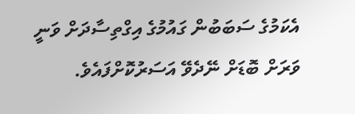އެކަމުގެ ސަބަބުން ގައުމުގެ އިގްތިސާދަށް ވަނީ ވަރަށް ބޮޑަށް ނޭދެވޭ އަސަރުކޮށްފައެވެ.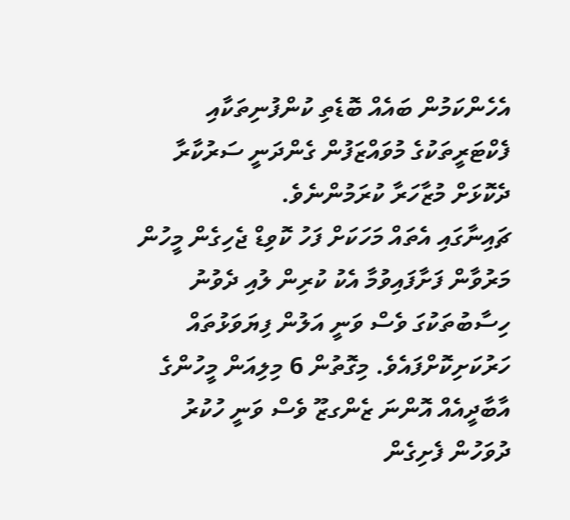އެހެންކަމުން ބައެއް ބޮޑެތި ކުންފުނިތަކާއި ފެކްޓަރީތަކުގެ މުވައްޒަފުން ގެންދަނީ ސަރުކާރާ ދެކޮޅަށް މުޒާހަރާ ކުރަމުންނެވެ.
ޗައިނާގައި އެތައް މަހަކަށް ފަހު ކޮވިޑް ޖެހިގެން މީހުން މަރުވާން ފަށާފައިވުމާ އެކު ކުރިން ލުއި ދެވުނު ހިސާބުތަކުގަ ވެސް ވަނީ އަލުން ފިޔަވަޅުތައް ހަރުކަށިކޮށްފައެވެ. މިގޮތުން 6 މިލިއަން މީހުންގެ އާބާދީއެއް އޮންނަ ޒެންގޒޫ ވެސް ވަނީ ހުކުރު ދުވަހުން ފެށިގެން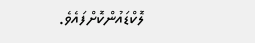ލޮކްޑައުންކޮށްފައެވެ.